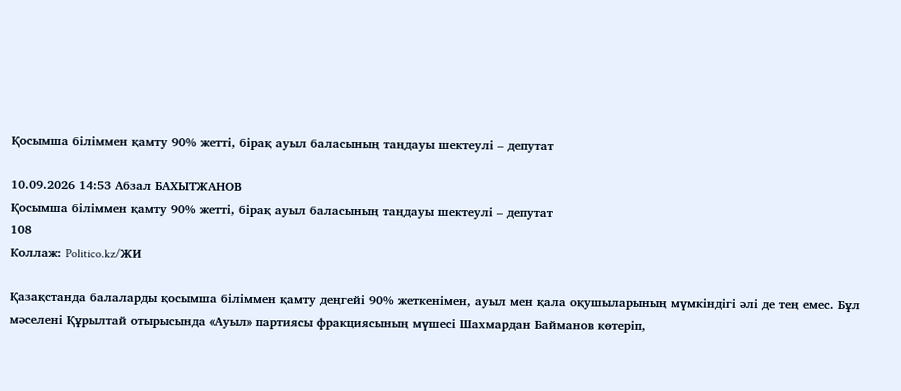Қосымша біліммен қамту 90% жетті, бірақ ауыл баласының таңдауы шектеулі – депутат

10.09.2026 14:53 Абзал БАХЫТЖАНОВ
Қосымша біліммен қамту 90% жетті, бірақ ауыл баласының таңдауы шектеулі – депутат
108
Коллаж: Politico.kz/ЖИ

Қазақстанда балаларды қосымша біліммен қамту деңгейі 90% жеткенімен, ауыл мен қала оқушыларының мүмкіндігі әлі де тең емес. Бұл мәселені Құрылтай отырысында «Ауыл» партиясы фракциясының мүшесі Шахмардан Байманов көтеріп,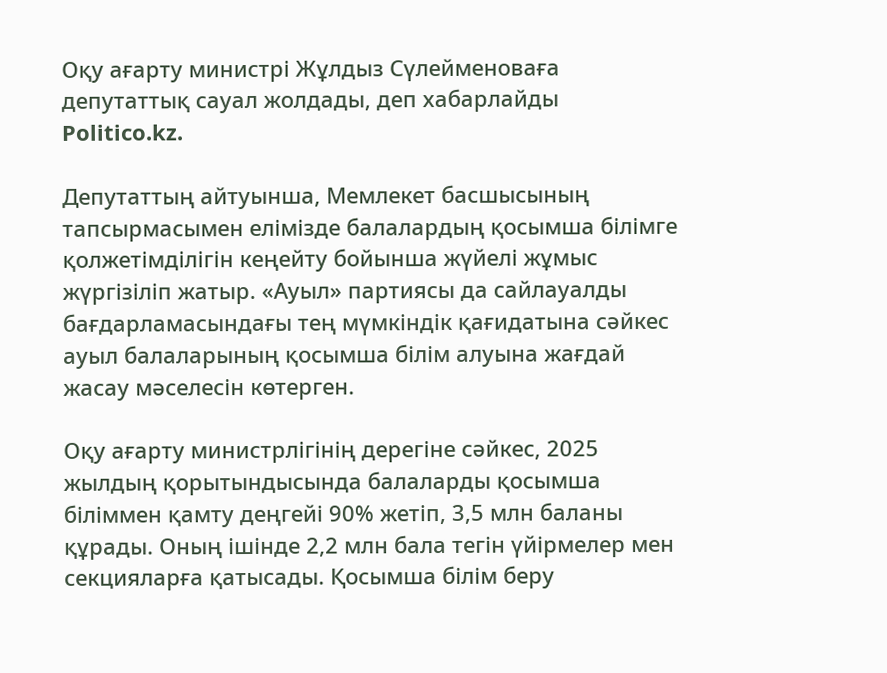Оқу ағарту министрі Жұлдыз Сүлейменоваға депутаттық сауал жолдады, деп хабарлайды Politico.kz.

Депутаттың айтуынша, Мемлекет басшысының тапсырмасымен елімізде балалардың қосымша білімге қолжетімділігін кеңейту бойынша жүйелі жұмыс жүргізіліп жатыр. «Ауыл» партиясы да сайлауалды бағдарламасындағы тең мүмкіндік қағидатына сәйкес ауыл балаларының қосымша білім алуына жағдай жасау мәселесін көтерген.

Оқу ағарту министрлігінің дерегіне сәйкес, 2025 жылдың қорытындысында балаларды қосымша біліммен қамту деңгейі 90% жетіп, 3,5 млн баланы құрады. Оның ішінде 2,2 млн бала тегін үйірмелер мен секцияларға қатысады. Қосымша білім беру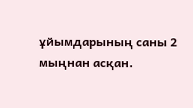ұйымдарының саны 2 мыңнан асқан.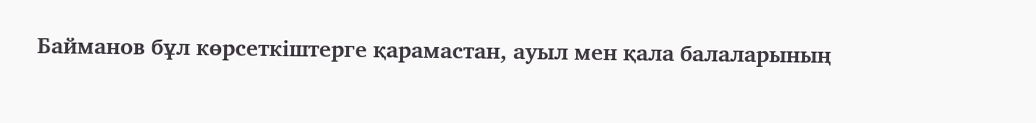Байманов бұл көрсеткіштерге қарамастан, ауыл мен қала балаларының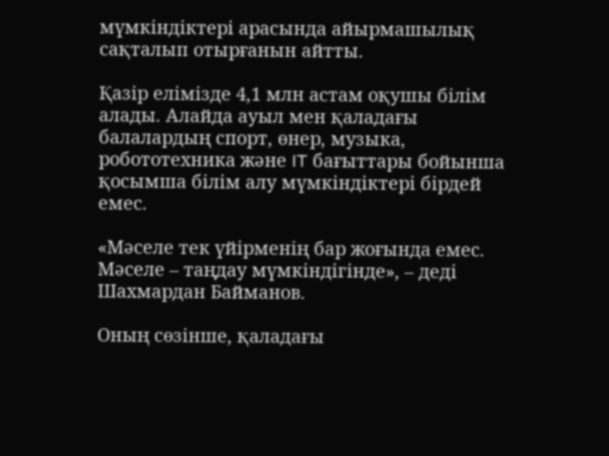мүмкіндіктері арасында айырмашылық сақталып отырғанын айтты.

Қазір елімізде 4,1 млн астам оқушы білім алады. Алайда ауыл мен қаладағы балалардың спорт, өнер, музыка, робототехника және IT бағыттары бойынша қосымша білім алу мүмкіндіктері бірдей емес.

«Мәселе тек үйірменің бар жоғында емес. Мәселе – таңдау мүмкіндігінде», – деді Шахмардан Байманов.

Оның сөзінше, қаладағы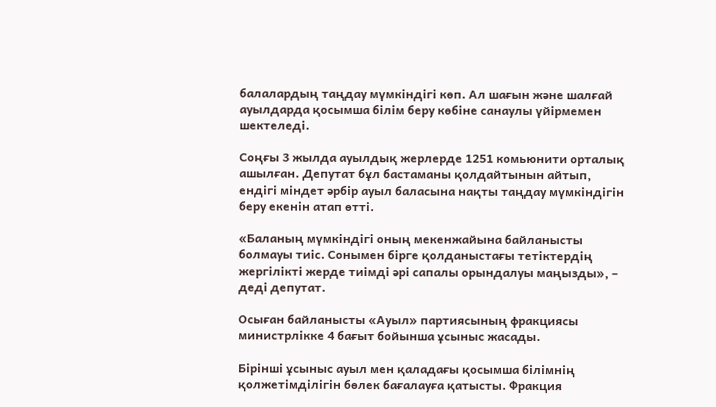балалардың таңдау мүмкіндігі көп. Ал шағын және шалғай ауылдарда қосымша білім беру көбіне санаулы үйірмемен шектеледі.

Соңғы 3 жылда ауылдық жерлерде 1251 комьюнити орталық ашылған. Депутат бұл бастаманы қолдайтынын айтып, ендігі міндет әрбір ауыл баласына нақты таңдау мүмкіндігін беру екенін атап өтті.

«Баланың мүмкіндігі оның мекенжайына байланысты болмауы тиіс. Сонымен бірге қолданыстағы тетіктердің жергілікті жерде тиімді әрі сапалы орындалуы маңызды», – деді депутат.

Осыған байланысты «Ауыл» партиясының фракциясы министрлікке 4 бағыт бойынша ұсыныс жасады.

Бірінші ұсыныс ауыл мен қаладағы қосымша білімнің қолжетімділігін бөлек бағалауға қатысты. Фракция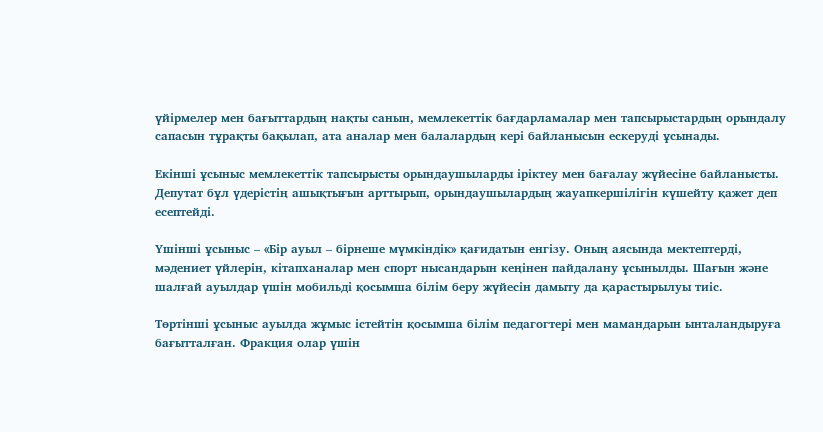үйірмелер мен бағыттардың нақты санын, мемлекеттік бағдарламалар мен тапсырыстардың орындалу сапасын тұрақты бақылап, ата аналар мен балалардың кері байланысын ескеруді ұсынады.

Екінші ұсыныс мемлекеттік тапсырысты орындаушыларды іріктеу мен бағалау жүйесіне байланысты. Депутат бұл үдерістің ашықтығын арттырып, орындаушылардың жауапкершілігін күшейту қажет деп есептейді.

Үшінші ұсыныс – «Бір ауыл – бірнеше мүмкіндік» қағидатын енгізу. Оның аясында мектептерді, мәдениет үйлерін, кітапханалар мен спорт нысандарын кеңінен пайдалану ұсынылды. Шағын және шалғай ауылдар үшін мобильді қосымша білім беру жүйесін дамыту да қарастырылуы тиіс.

Төртінші ұсыныс ауылда жұмыс істейтін қосымша білім педагогтері мен мамандарын ынталандыруға бағытталған. Фракция олар үшін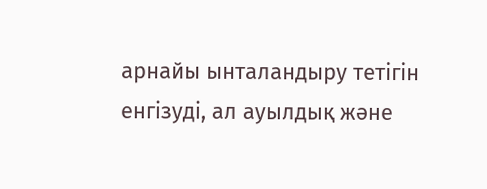арнайы ынталандыру тетігін енгізуді, ал ауылдық және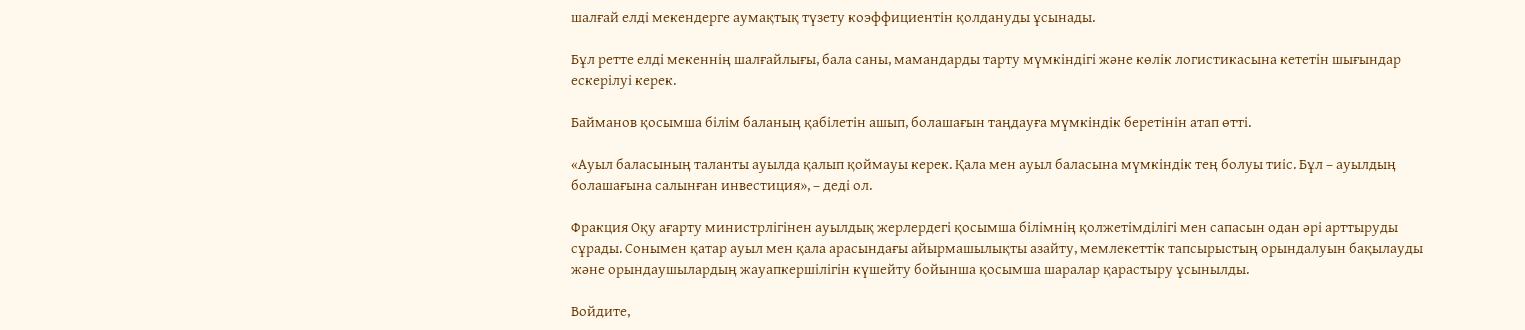шалғай елді мекендерге аумақтық түзету коэффициентін қолдануды ұсынады.

Бұл ретте елді мекеннің шалғайлығы, бала саны, мамандарды тарту мүмкіндігі және көлік логистикасына кететін шығындар ескерілуі керек.

Байманов қосымша білім баланың қабілетін ашып, болашағын таңдауға мүмкіндік беретінін атап өтті.

«Ауыл баласының таланты ауылда қалып қоймауы керек. Қала мен ауыл баласына мүмкіндік тең болуы тиіс. Бұл – ауылдың болашағына салынған инвестиция», – деді ол.

Фракция Оқу ағарту министрлігінен ауылдық жерлердегі қосымша білімнің қолжетімділігі мен сапасын одан әрі арттыруды сұрады. Сонымен қатар ауыл мен қала арасындағы айырмашылықты азайту, мемлекеттік тапсырыстың орындалуын бақылауды және орындаушылардың жауапкершілігін күшейту бойынша қосымша шаралар қарастыру ұсынылды.

Войдите,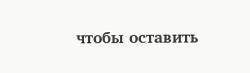чтобы оставить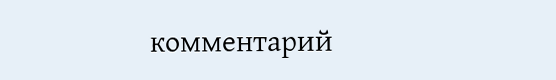комментарий